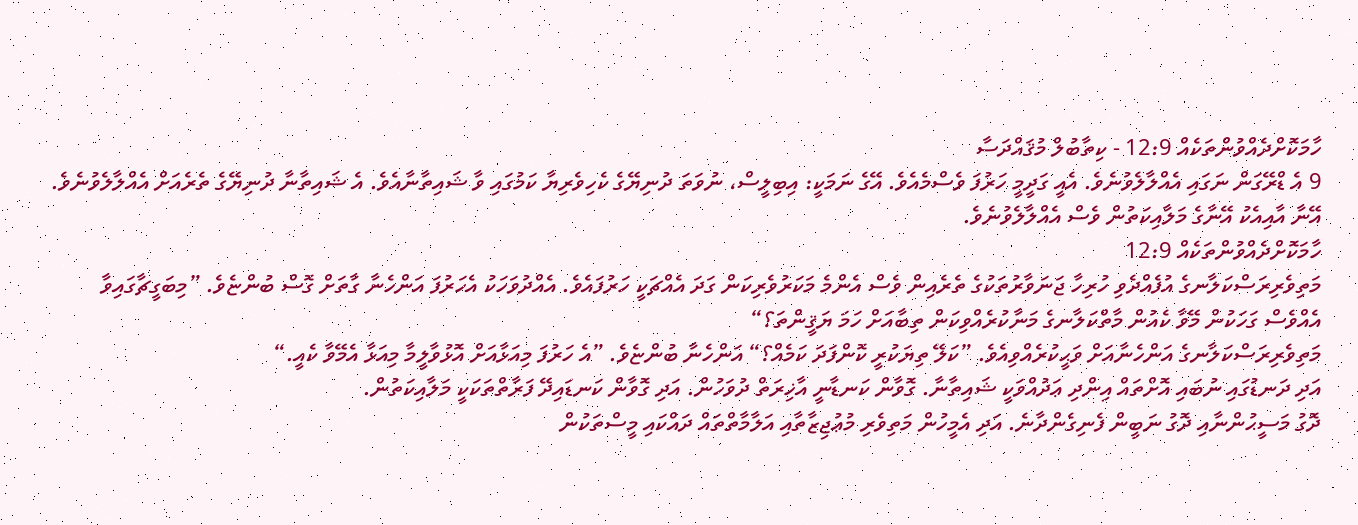ހާމަކޮށްދެއްވުންތަކެއް 12:9 - ކިތާބުލް މުޤައްދަސާ
9 އެ ޑްރޭގަން ނަގައި އެއްލާލެވުނެވެ. އެއީ ގަދީމީ ހަރުފަ ވެސްމެއެވެ. އޭގެ ނަމަކީ: އިބިލީސް، ނުވަތަ ދުނިޔޭގެ ކެހިވެރިޔާ ކަމުގައި ވާ ޝައިތާނާއެވެ. އެ ޝައިތާނާ ދުނިޔޭގެ ތެރެއަށް އެއްލާލެވުނެވެ. އޭނާ އާއިއެކު އޭނާގެ މަލާއިކަތުން ވެސް އެއްލާލެވުނެވެ.
ހާމަކޮށްދެއްވުންތަކެއް 12:9
މަތިވެރިރަސްކަލާނގެ އުފެއްދެވި ހުރިހާ ޖަނަވާރުތަކުގެ ތެރެއިން ވެސް އެންމެ މަކަރުވެރިކަން ގަދަ އެއްޗަކީ ހަރުފައެވެ. އެއްދުވަހަކު އެހަރުފަ އަންހެނާ ގާތަށް ގޮސް ބުންޏެވެ. ”މިބަގީޗާގައިވާ އެއްވެސް ގަހަކުން މޭވާ ކެއުން މާތްކަލާނގެ މަނާކުރެއްވިކަން ތިބާއަށް ހަމަ ޔަޤީންތަ؟“
މަތިވެރިރަސްކަލާނގެ އަންހެނާއަށް ވަޙީކުރެއްވިއެވެ. ”ކަލޭ ތިޔަކުރީ ކޮންފަދަ ކަމެއް؟“ އަންހެނާ ބުންޏެވެ. ”އެ ހަރުފަ މިއަޅާއަށް އޮޅުވާލީމާ މިއަޅާ އެމޭވާ ކެއީ.“
އަދި ދަނޑުގައި ނުބައި އޮށްތައް އިންދި ޢަދުއްވަކީ ޝައިތާނާ. ގޮވާން ކަނޑާނީ އާޚިރަތް ދުވަހުން. އަދި ގޮވާން ކަނޑައިދޭ ފަރާތްތަކަކީ މަލާއިކަތުން.
ދޮގު މަސީޙުންނާއި ދޮގު ނަބީން ފެނިގެންދާނެ. އަދި އެމީހުން މަތިވެރި މުޢުޖިޒާތާއި އަލާމާތްތައް ދައްކައި މީސްތަކުން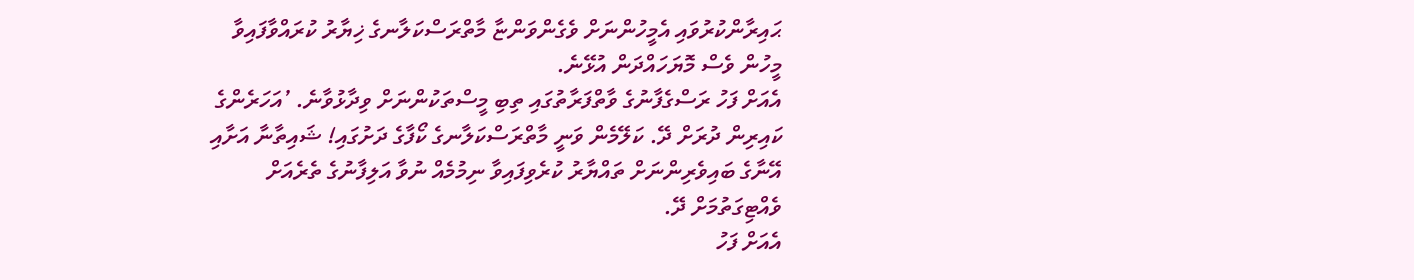ޙައިރާންކުރުވައި އެމީހުންނަށް ވެގެންވަންޏާ މާތްރަސްކަލާނގެ ޚިޔާރު ކުރައްވާފައިވާ މީހުން ވެސް މޮޔަހައްދަން އުޅޭނެ.
އެއަށް ފަހު ރަސްގެފާނުގެ ވާތްފަރާތުގައި ތިބި މީސްތަކުންނަށް ވިދާޅުވާނެ. ’އަހަރެންގެ ކައިރިން ދުރަށް ދޭ. ކަލޭމެން ވަނީ މާތްރަސްކަލާނގެ ކޯފާގެ ދަށުގައި! ޝައިތާނާ އަށާއި އޭނާގެ ބައިވެރިންނަށް ތައްޔާރު ކުރެވިފައިވާ ނިމުމެއް ނުވާ އަލިފާނުގެ ތެރެއަށް ވެއްޓިގަތުމަށް ދޭ.
އެއަށް ފަހު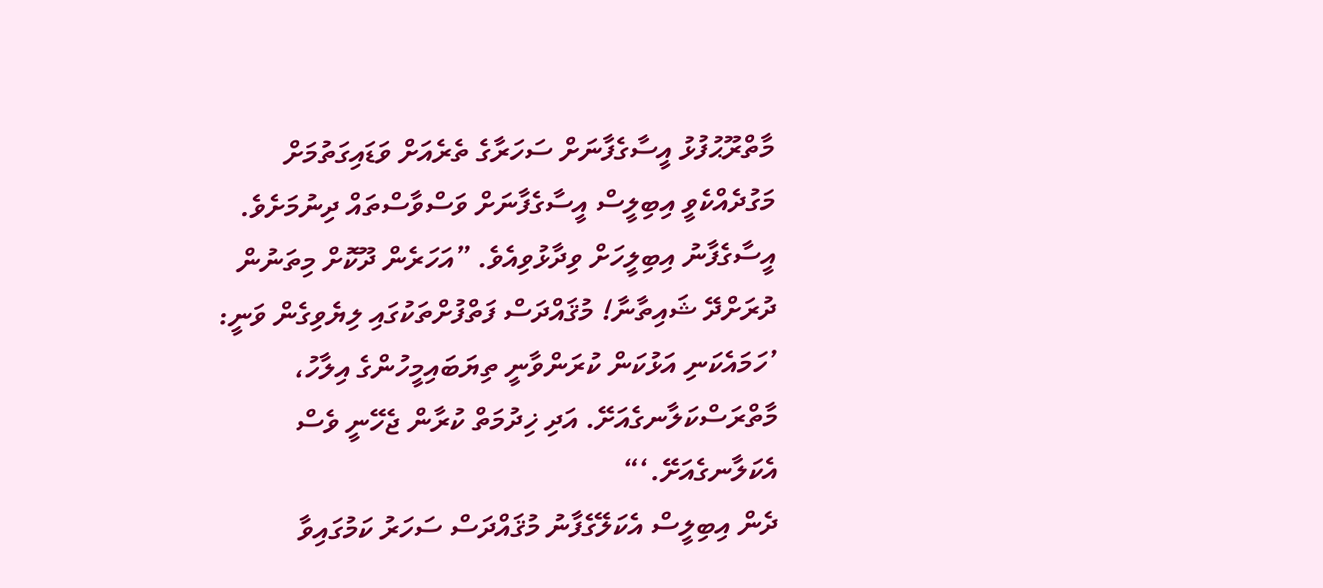މާތްރޫޙުފުޅު އީސާގެފާނަށް ސަހަރާގެ ތެރެއަށް ވަޑައިގަތުމަށް މަގުދެއްކެވީ އިބިލީސް އީސާގެފާނަށް ވަސްވާސްތައް ދިނުމަށެވެ.
އީސާގެފާނު އިބިލީހަށް ވިދާޅުވިއެވެ. ”އަހަރެން ދޫކޮށް މިތަނުން ދުރަށްދޭ ޝައިތާނާ! މުޤައްދަސް ފަތްފުށްތަކުގައި ލިޔެވިގެން ވަނީ: ’ހަމައެކަނި އަޅުކަން ކުރަންވާނީ ތިޔަބައިމީހުންގެ އިލާހު، މާތްރަސްކަލާނގެއަށޭ. އަދި ޚިދުމަތް ކުރާން ޖެހޭނީ ވެސް އެކަލާނގެއަށޭ.‘“
ދެން އިބިލީސް އެކަލޭގެފާނު މުޤައްދަސް ސަހަރު ކަމުގައިވާ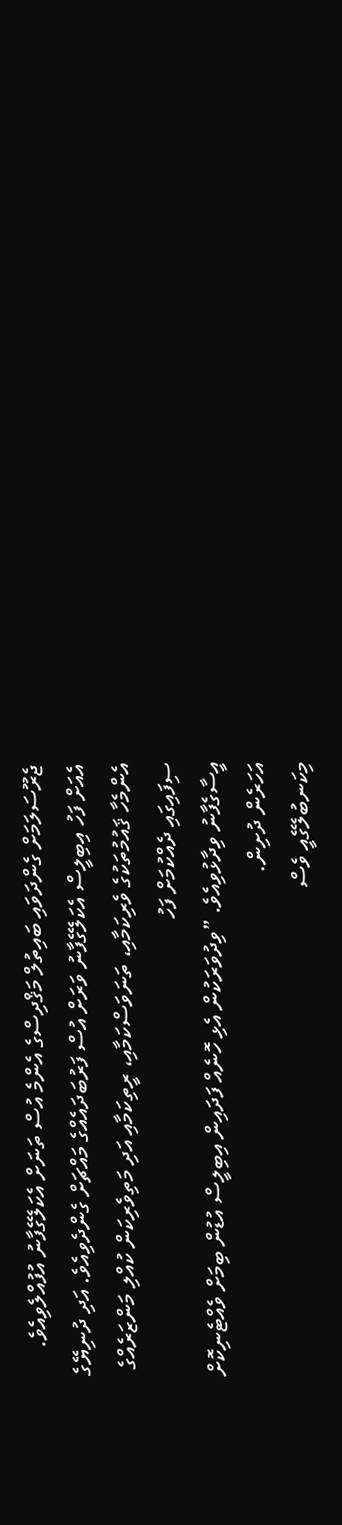ޖެރޫސަލަމަށް ގެންދަވައި ބައިތުލް މަޤްދިސްގެ އެންމެ އުސް ތަނަށް އެކަލޭގެފާނު އުފުއްލެވިއެވެ.
އެއަށް ފަހު އިބިލީސް އެކަލޭގެފާނު ވަރަށް އުސް ފަރުބަދައެއްގެ މައްޗަށް ގެންދެވިއެވެ. އަދި ދުނިޔޭގެ އެންމެހާ ޤައުމުތަކުގެ ވެރިކަމާއި، ތަނަވަސްކަމާއި، ރީތިކަމާއި އަދި މަތިވެރިކަން ކުއްލި މަންޒަރެއްގެ ސިފައިގައި ދެއްކުމަށް ފަހު
އީސާގެފާނު ވިދާޅުވިއެވެ. ”ވިދުވަރަކުން އެޅި ހޮނެއް ފަދައިން އިބިލީސް އުޑުން ބިމަށް ވެއްޓެނިކޮށް އަހަރެން ދުށިން.
މިކަނބުލޭގެއީ ވެސް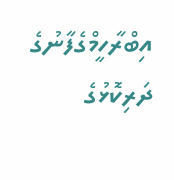އިބްރާހީމްގެފާނުގެ ދަރިކޮޅުގެ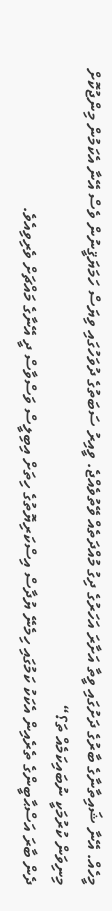މީހެއް. އޭނާ ޝައިތާނާގެ ބާރުގެ ދަށުގައި ވީތާ އަށާރަ އަހަރުގެ ދިގު މުއްދަތެއް ވޭތުވެއްޖެ. ވީއިރު ސަބަތުގެ ދުވަހުގައި ވިޔަސް ހަމަޔަޤީނުން ވެސް އޭނާ އެކަމުން މިންޖުކޮށް މިނިވަން ކުރުމަކީ ނުބައިކަމެއް ތަ؟“
ދެން ބާރަ އަސްޙާބީންގެ ތެރެއިން އެކަކު ކަމުގައި ހިމެނޭ ޔުދާސް އިސްކަރިޔޮތުގެ ހިތަށް އިބިލީސް ވަސްވާސް ދީ އޭނާގެ މައްޗަށް ވެރިވިއެވެ.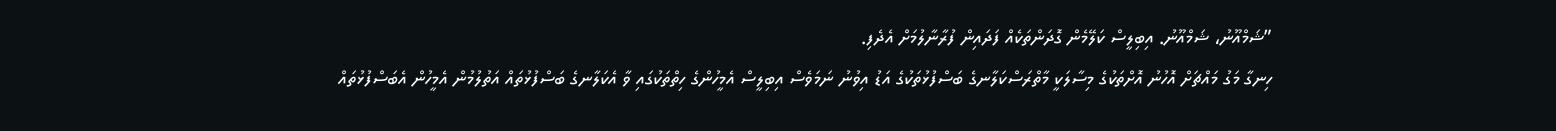”ޝަމްއޫނު، ޝަމްއޫނު. އިބިލީސް ކަލޭމެން ގޮދަންތަކެއް ފަދައިން ފުރާނާލުމަށް އެދެފި.
ހިނގާ މަގު މައްޗަށް އޮހުނު އޮށްތަކުގެ މިސާލަކީ މާތްރަސްކަލާނގެ ބަސްފުޅުތަކުގެ އަޑު އިވުނު ނަމަވެސް އިބިލީސް އެމީހުންގެ ހިތްތަކުގައި ވާ އެކަލާނގެ ބަސްފުޅުތައް އަތުލުމުން އެމީހުން އެބަސްފުޅުތައް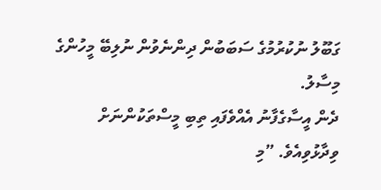ގަބޫލު ނުކުރުމުގެ ސަބަބުން ދިންނެވުން ނުލިބޭ މީހުންގެ މިސާލު.
ދެން އީސާގެފާނު އެއްވެފައި ތިބި މީސްތަކުންނަށް ވިދާޅުވިއެވެ. ”މި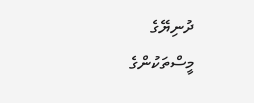ދުނިޔޭގެ މީސްތަކުންގެ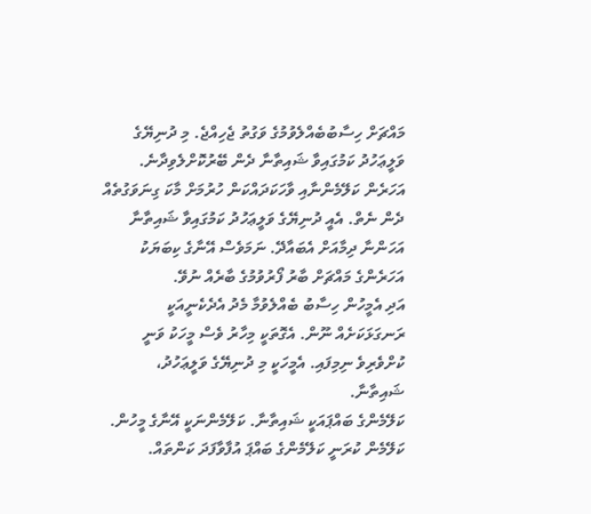މައްޗަށް ހިސާބުބެއްލެވުމުގެ ވަގުތު ޖެހިއްޖެ. މި ދުނިޔޭގެ ވަލީޢަހުދު ކަމުގައިވާ ޝައިތާނާ ދެން ބޭރުކޮށްލެވިދާނެ.
އަހަރެން ކަލޭމެންނާއި ވާހަކަދައްކަން ހުރުމަށް މާކަ ގިނަވަގުތެއް ދެން ނެތް. އެއީ ދުނިޔޭގެ ވަލީޢަހުދު ކަމުގައިވާ ޝައިތާނާ އަހަންނާ ދިމާއަށް އެބައާދޭ. ނަމަވެސް އޭނާގެ ކިބަޔަކު އަހަރެންގެ މައްޗަށް ބާރު ފޯރުވުމުގެ ބާރެއް ނުވޭ.
އަދި އެމީހުން ހިސާބު ބެއްލެވުމާ މެދު އެދެކެނީއަކީ ރަނގަޅަކަށެއް ނޫން. އެގޮތަކީ މިހާރު ވެސް މީހަކު ވަނީ ކުށްވެރިވެ ނިމިފައި. އެމީހަކީ މި ދުނިޔޭގެ ވަލީޢަހުދު، ޝައިތާނާ.
ކަލޭމެންގެ ބައްޕައަކީ ޝައިތާނާ. ކަލޭމެންނަކީ އޭނާގެ މީހުން. ކަލޭމެން ކުރަނީ ކަލޭމެންގެ ބައްޕަ އުފާވާފަދަ ކަންތައް.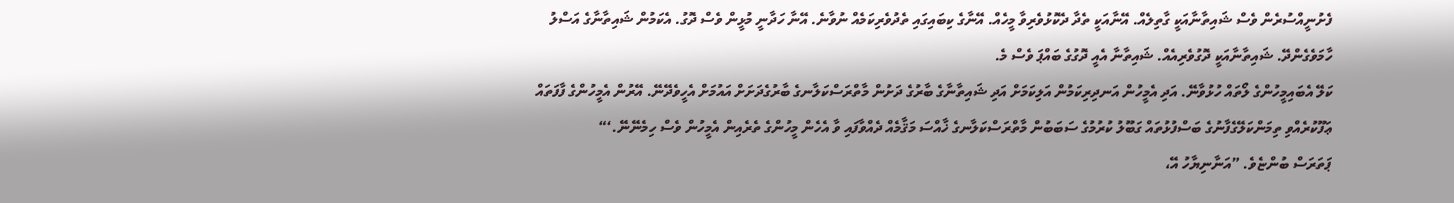ފެށުނީއްސުރެން ވެސް ޝައިތާނާއަކީ ގާތިލެއް. އޭނާއަކީ ތެދާ ދެކޮޅުވެރިވާ މީހެއް. އޭނާގެ ކިބައިގައި ތެދުވެރިކަމެއް ނުވާނެ. އޭނާ ހަދާނީ މުޅީން ވެސް ދޮގު. އެކަމުން ޝައިތާނާގެ އަސްލު ހާމަވެގެންދޭ. ޝައިތާނާއަކީ ދޮގުވެރިއެއް. ޝައިތާނާ އެއީ ދޮގުގެ ބައްޕަ ވެސް މެ.
ކަލޭ އެބައިމީހުންގެ ލޯތައް ހުޅުވާނޭ. އަދި އެމީހުން އަނދިރިކަމުން އަލިކަމަށް އަދި ޝައިތާނާގެ ބާރުގެ ދަށުން މާތްރަސްކަލާނގެ ބާރުގެދަށަށް އައުމަށް އެހީވެދޭނޭ. އޭރުން އެމީހުންގެ ފާފަތައް ޢަފޫކުރެއްވި ތިމަންކަލޭގެފާނުގެ ބަސްފުޅުތައް ގަބޫލު ކުރުމުގެ ސަބަބުން މާތްރަސްކަލާނގެ ޚާއްސަ މަޤާމެއް ދެއްވާފައި ވާ އެހެން މީހުންގެ ތެރެއިން އެމީހުން ވެސް ހިމެނޭނޭ.‘“
ޕަތަރަސް ބުންޏެވެ. ”އަނާނިޔާހު އޭ،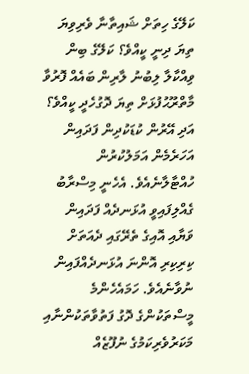ކަލޭގެ ހިތަށް ޝައިތާނާ ވެރިވިޔަ ތިޔަ ދިނީ ކީއްވެ؟ ކަލޭގެ ބިން ވިއްކާލާ ލިބުނު ލާރިން ބައެއް ފޮރުވާ މާތްރޫޙުފުޅަށް ތިޔަ ދޮގުހެދީ ކީއްވެ؟
އަދި އޭރުން ކުޑަކުދިން ފަދައިން އަހަރެމެން އަމަލުކުރުން ހުއްޓާލާނެއެވެ. އެހެނީ މިސްރާބު ގެއްލިފައިވީ އުޅަނދެއް ފަދައިން ވަޔާއި އޮއިގެ ތެރޭގައި ދެއަތަށް ކިރިކިރި އޮންނަ އުޅަނދެއްފައިން ނުވާނެއެވެ. ހަމައެހެންމެ މީސްތަކުންގެ ދޮގު ފަތުވާތަކުންނާއި މަކަރުވެރިކަމުގެ ނުފޫޒެއް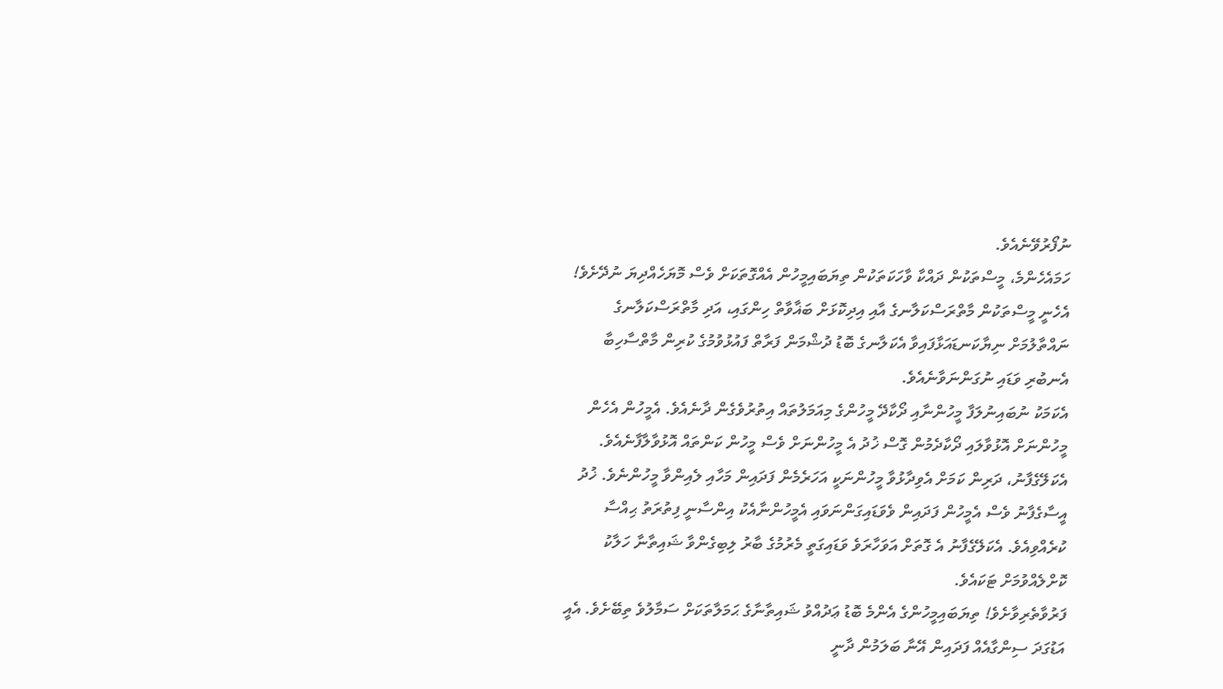ނުފޯރުވޭނެއެވެ.
ހަމައެހެންމެ، މީސްތަކުން ދައްކާ ވާހަކަތަކުން ތިޔަބައިމީހުން އެއްގޮތަކަށް ވެސް މޮޔަހެއްދިޔަ ނުދޭށެވެ! އެހެނީ މީސްތަކުން މާތްރަސްކަލާނގެ އާއި އިދިކޮޅަށް ބަޣާވާތް ހިންގައި، އަދި މާތްރަސްކަލާނގެ ނައްތާލުމަށް ނިޔާކަނޑައަޅާފައިވާ އެކަލާނގެ ބޮޑު ދުޝްމަން ފަރާތް ފައުޅުވުމުގެ ކުރިން މާތްސާހިބާ އެނބުރި ވަޑައި ނުގަންނަވާނެއެވެ.
އެކަމަކު ނުބައިނުލަފާ މީހުންނާއި ދޯކާދޭ މީހުންގެ މިއަމަލުތައް އިތުރުވެގެން ދާނެއެވެ. އެމީހުން އެހެން މީހުންނަށް އޮޅުވާލައި ދޯކާދެމުން ގޮސް ޚުދު އެ މީހުންނަށް ވެސް މީހުން ކަންތައް އޮޅުވާލާފާނެއެވެ.
އެކަލޭގެފާނު، ދަރިން ކަމަށް އެވިދާޅުވާ މީހުންނަކީ އަހަރެމެން ފަދައިން މަހާއި ލެއިންވާ މީހުންނެވެ. ޚުދު އީސާގެފާނު ވެސް އެމީހުން ފަދައިން ވެވަޑައިގަންނަވައި އެމީހުންނާއެކު އިންސާނީ ފިތުރަތު ޙިއްސާ ކުރެއްވިއެވެ. އެކަލޭގެފާނު އެ ގޮތަށް އަވަހާރަވެ ވަޑައިގަތީ މެރުމުގެ ބާރު ލިބިގެންވާ ޝައިތާނާ ހަލާކު ކޮށްލެއްވުމަށް ޓަކައެވެ.
ފަރުވާތެރިވާށެވެ! ތިޔަބައިމީހުންގެ އެންމެ ބޮޑު ޢަދުއްވު ޝައިތާނާގެ ޙަމަލާތަކަށް ސަމާލުވެ ތިބޭށެވެ. އެއީ އަޑުގަދަ ސިންގާއެއް ފަދައިން އޭނާ ބަލަމުން ދާނީ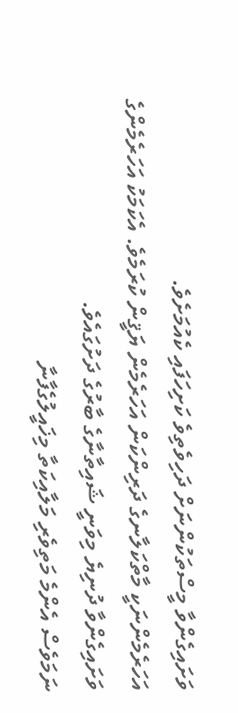ވަށައިގެންވާ މީސްތަކުންނަށް ދަހިވެތިވެ ކަށިހަފައި ކެއުމަށެވެ.
އަހަރެމެންނަކީ މާތްކަލާނގެ ދަރިންކަން އަހަރެމެން ޔަޤީން ކުރަމެވެ. އެކަމަކު އަހަރެމެންގެ ވަށައިގެންވާ ދުނިޔެ މިވަނީ ޝައިތާނާގެ ބާރުގެ ދަށުގައެވެ.
ނަމަވެސް އެންމެ މަތިވެރި މަލާއިކަތާ މިޚައީލުގެފާނާ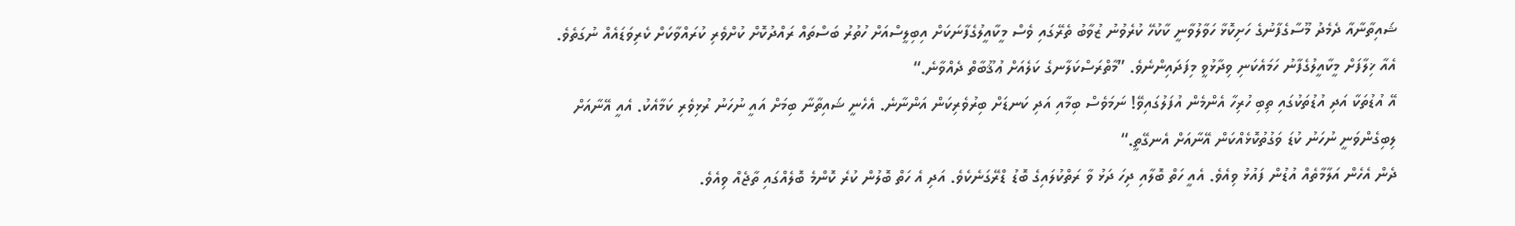ޝައިތާނާއާ ދެމެދު މޫސާގެފާނުގެ ހަށިކޮޅާ ހަވާލުވާނީ ކާކުހޭ ކުރެވުނު ޒުވާބު ތެރޭގައި ވެސް މީކާއީލުގެފާނަކަށް އިބިލީސްއަށް ހުތުރު ބަސްތައް ރައްދުކޮށް ކުށްވެރި ކުރައްވާކަށް ކެރިވަޑައެއް ނުގަތެވެ. އެއާ ޚިލާފަށް މީކާއީލުގެފާނު ހަމައެކަނި ވިދާޅުވީ މިފަދައިންނެވެ. ”މާތްރަސްކަލާނގެ ކަލެއަށް ޢުޤޫބާތް ދެއްވާނެ.“
އޭ އުޑުތަކާ އަދި އުޑުތަކުގައި ތިބި ހުރިހާ އެންމެން އުފަލުގައިވޭ! ނަމަވެސް ބިމާއި އަދި ކަނޑަށް ބިރުވެރިކަން އަންނާނެ. އެހެނީ ޝައިތާނާ ބިމަށް އައީ ނުހަނު ރުޅިވެރި ކަމާއެކު. އެއީ އޭނާއަށް ލިބިގެންވަނީ ނުހަނު ކުޑަ ވަގުތުކޮޅެއްކަން އޭނާއަށް އެނގޭތީ.“
ދެން އެހެން އަލާމާތެއް އުޑުން ފައުޅު ވިއެވެ. އެއީ ހަތް ބޮލާއި ދިހަ ދަޅު ވާ ރަތްކުލައިގެ ބޮޑު ޑްރޭގަނެކެވެ. އަދި އެ ހަތް ބޮލުން ކުރެ ކޮންމެ ބޮލެއްގައި ތާޖެއް ވިއެވެ.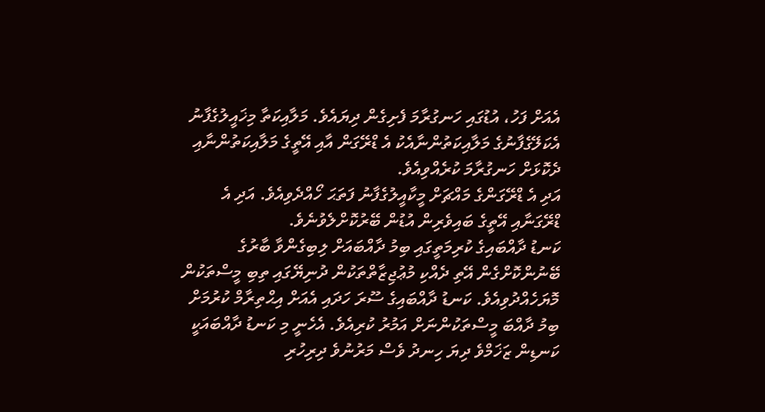އެއަށް ފަހު، އުޑުގައި ހަނގުރާމަ ފެށިގެން ދިޔައެވެ. މަލާއިކަތާ މިޚައީލުގެފާނު އެކަލޭގެފާނުގެ މަލާއިކަތުންނާއެކު އެ ޑްރޭގަން އާއި އޭތީގެ މަލާއިކަތުންނާއި ދެކޮޅަށް ހަނގުރާމަ ކުރެއްވިއެވެ.
އަދި އެ ޑްރޭގަންގެ މައްޗަށް މީކާއީލުގެފާނު ފަތަޙަ ހޯއްދެވިއެވެ. އަދި އެ ޑްރޭގަނާއި އޭތީގެ ބައިވެރިން އުޑުން ބޭރުކޮށްލެވުނެވެ.
ކަނޑު ދާއްބައިގެ ކުރިމަތީގައި ބިމު ދާއްބައަށް ލިބިގެންވާ ބާރުގެ ބޭނުންކޮށްގެން އޭތި ދެއްކި މުޢުޖިޒާތްތަކުން ދުނިޔޭގައި ތިބި މީސްތަކުން މޮޔަހެއްދުވިއެވެ. ކަނޑު ދާއްބައިގެ ސޫރަ ހަދައި އެއަށް އިޙްތިރާމް ކުރުމަށް ބިމު ދާއްބަ މީސްތަކުންނަށް އަމުރު ކުރިއެވެ. އެހެނީ މި ކަނޑު ދާއްބައަކީ ކަނޑިން ޒަޚަމްވެ ދިޔަ ހިނދު ވެސް މަރުނުވެ ދިރިހުރި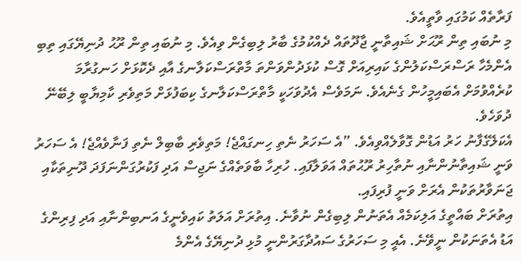ފަރާތެއް ކަމުގައި ވާތީއެވެ.
މި ނުބައި ތިން ރޫޙަށް ޝައިތާނީ ޖާދޫތައް ދެއްކުމުގެ ބާރު ލިބިގެން ވިއެވެ. މި ނުބައި ތިން ރޫޙު ދުނިޔޭގައި ތިބި އެންމެހާ ރަސްރަސްކަލުންގެ ކައިރިއަށް ގޮސް ކުޅަދުންވަންތަ މާތްރަސްކަލާނގެ އާއި ދެކޮޅަށް ހަނގުރާމަ ކުރެއްވުމަށް އެބައިމީހުން ގެނެއެވެ. ނަމަވެސް އެދުވަހަކީ މާތްރަސްކަލާނގެ ކިބަފުޅަށް މަތިވެރި ކާމިޔާބީ ލިބޭނޭ ދުވަހެވެ.
އެކަލޭގެފާނު ހަރު އަޑުން ގޮވާލެއްވިއެވެ. ”އެ ސަހަރު ނެތި ހިނގައްޖެ! މަތިވެރި ބާބިލް ނެތި ފަނާވެއްޖެ! އެ ސަހަރު ވަނީ ޝައިތާނުންނާއި ނުތާހިރު ރޫޙުތައް އަވަލާފައި. ހުރިހާ ބާވަތެއްގެ ނަޖިސް އަދި ފަކުރުގަންނަފަދަ ދޫނިތަކާއި ޖަނަވާރުތަކުން އެރަށް ވަނީ ފުރިފައި.
އިތުރަށް ބައްތީގެ އަލިކަމެއް އެތަނުން ލިބިގެން ނުވާނެ. އިތުރަށް އަލަތު ކައިވެނީގެ އަނބިންނާއި އަދި ފިރިންގެ އަޑު އެތަނަކުން ނީވޭނެ. އެއީ މި ސަހަރުގެ ސައުދާގަރުންނީ މުޅި ދުނިޔޭގެ އެންމެ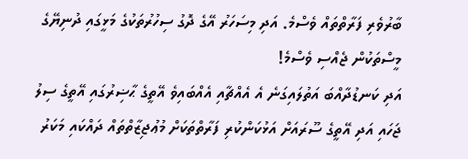ބާރުވެރި ފަރާތްތައް ވެސްމެ. އަދި މިސަހަރު އޭގެ ދޮގު ސިހުރުތަކުގެ މަޅީގައި ދުނިޔޭގެ މީސްތަކުން ޖެއްސި ވެސްމެ!
އަދި ކަނޑުދާއްބަ އަތުލައިގަނެ އެ އެއްޗާއި އެއްބައިވެ އޭތީގެ ޙާޟިރުގައި އޭތީގެ ސިލު ޖަހައި އަދި އޭތީގެ ސޫރައަށް އަޅުކަންކުރި ފަރާތްތަކަށް މުޢުޖިޒާތްތައް ދައްކައި މަކަރު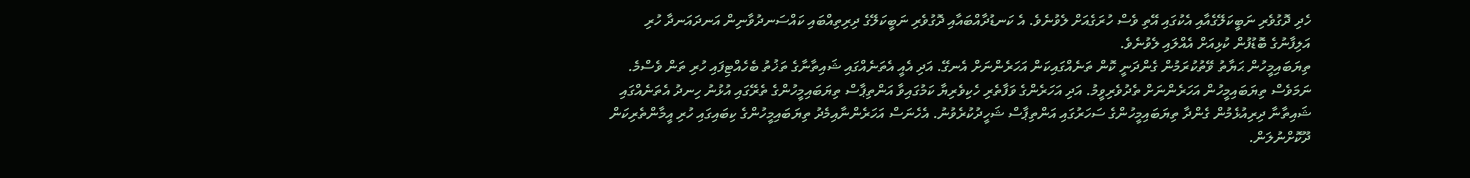ހެދި ދޮގުވެރި ނަބީކަލޭގެއާއި އެކުގައި އޭތި ވެސް ހުރަގެއަށް ލެވުނެވެ. އެ ކަނޑުދާއްބައާއި ދޮގުވެރި ނަބީކަލޭގެ ދިރިތިއްބައި ކައްސަނދުވާނިން އަނދައަނދާ ހުރި އަލިފާނުގެ ބޮޑުފުން ކުޅިއަށް އެއްލައި ލެވުނެވެ.
ތިޔަބައިމީހުން ޙަޔާތު ވޭތުކުރަމުން ގެންދަނީ ކޮން ތަނެއްގައިކަން އަހަރެންނަށް އެނގޭ. އަދި އެއީ އެތަނެއްގައި ޝައިތާނާގެ ތަޚުތު ބެހެއްޓިފައި ހުރި ތަން ވެސްމެ. ނަމަވެސް ތިޔަބައިމީހުން އަހަރެންނަށް ތެދުވެރިވީމު. އަދި އަހަރެންގެ ވަފާތެރި ހެކިވެރިޔާ ކަމުގައިވާ އަންތިޕާސް ތިޔަބައިމީހުންގެ ތެރޭގައި އުޅުނު ހިނދު އެތަނެއްގައި ޝައިތާނާ ދިރިއުޅެމުން ގެންދާ ތިޔަބައިމީހުންގެ ސަހަރުގައި އަންތިޕާސް ޝަހީދުކުރެވުނު. އެހެނަސް އަހަރެންނާއިމެދު ތިޔަބައިމީހުންގެ ކިބައިގައި ހުރި އީމާންތެރިކަން ދޫކޮށްނުލަން.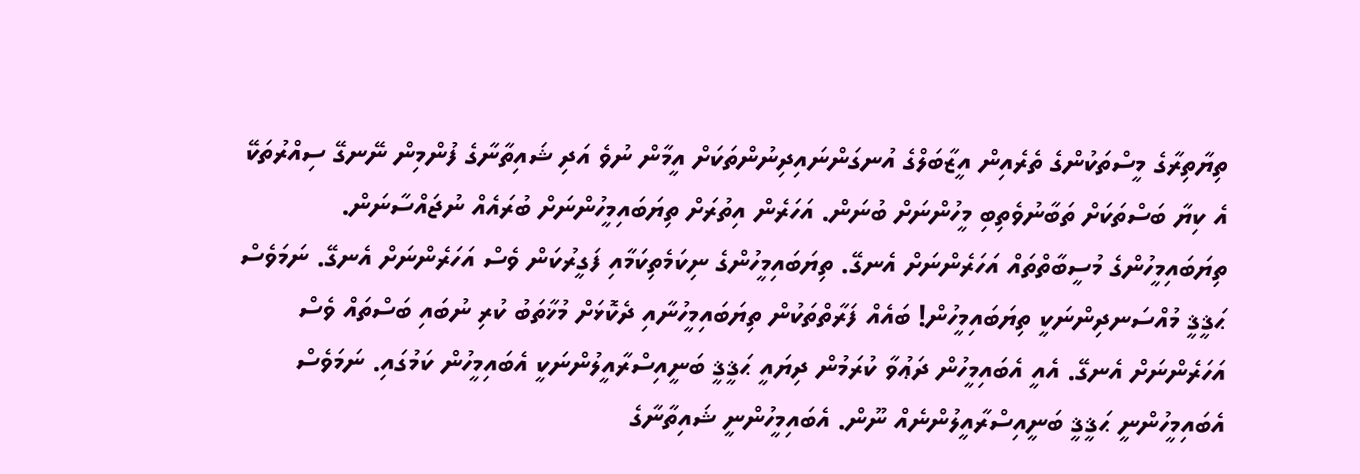ތިޔާތިރާގެ މީސްތަކުންގެ ތެރެއިން އީޒާބަލްގެ އުނގަންނައިދިނުންތަކަށް އީމާން ނުވެ އަދި ޝައިތާނާގެ ފުންމިން ނޭނގޭ ސިއްރުތަކޭ އެ ކިޔާ ބަސްތަކަށް ތަބާނުވެތިބި މީހުންނަށް ބުނަން. އަހަރެން އިތުރަށް ތިޔަބައިމީހުންނަށް ބުރައެއް ނުޖައްސާނަން.
ތިޔަބައިމީހުންގެ މުސީބާތްތައް އަހަރެންނަށް އެނގޭ. ތިޔަބައިމީހުންގެ ނިކަމެތިކަމާއި ފަގީރުކަން ވެސް އަހަރެންނަށް އެނގޭ. ނަމަވެސް ޙަޤީޤީ މުއްސަނދިންނަކީ ތިޔަބައިމީހުން! ބައެއް ފަރާތްތަކުން ތިޔަބައިމީހުނާއި ދެކޮޅަށް މުޚާތަބު ކުރި ނުބައި ބަސްތައް ވެސް އަހަރެންނަށް އެނގޭ. އެއީ އެބައިމީހުން ދަޢުވާ ކުރަމުން ދިޔައީ ޙަޤީޤީ ބަނީއިސްރާއީލުންނަކީ އެބައިމީހުން ކަމުގައި. ނަމަވެސް އެބައިމީހުންނީ ޙަޤީޤީ ބަނީއިސްރާއީލުންނެއް ނޫން. އެބައިމީހުންނީ ޝައިތާނާގެ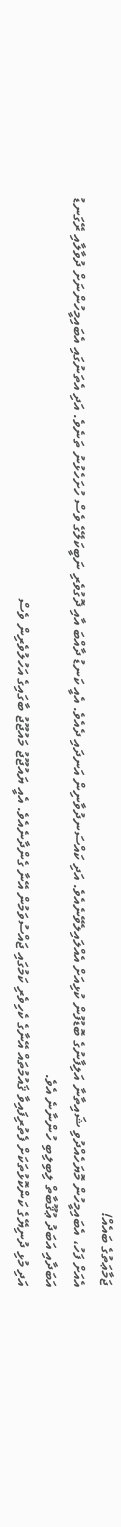ޖަމާޢަތުގެ ބައެއް!
އެއަށް ފަހު، އެބައިމީހުން މޮޔަހެއްދުވި ޝައިތާނާ އަލިފާނުގެ ބޮޑުފުން ކުޅިއަށް އެއްލައިލެވޭނެއެވެ. އަދި ކައްސަނދުވާނިން އަނދައި ދެއެވެ. އެއީ ކަނޑު ދާއްބަ އާއި ދޮގުވެރި ނަބީކަލޭގެ ވެސް ހުށަހެޅުނު ތަނެވެ. އަދި އެތަނުގައި އެބައިމީހުންނަށް ދުވާލާއި ރޭގަނޑު އަބަދާއި އަބަދު ޢުޤޫބާތް ލިބިލިބި ހުންނާނެ އެވެ.
އަދި މުޅި ދުނިޔޭގެ ކަންކޮޅުތަކަށް ފެތުރިފައިވާ ޤައުމުތައް އޭނާގެ ކެހިވެރި ކަމުގައި ޖައްސުވަމުން އޭނާ ގެންދާނެއެވެ. އެއީ ޔައުޖޫޖު މައުޖޫޖު ބާގައިގެ އަހުލުވެރިން ވެސް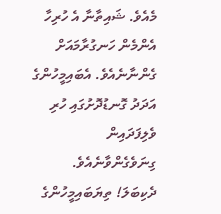މެއެވެ. ޝައިތާނާ އެ ހުރިހާ އެންމެން ހަނގުރާމައަށް ގެންނާނެއެވެ. އެބައިމީހުންގެ އަދަދު ގޮނޑުދޮށުގައި ހުރި ވެލިފަދައިން ގިނަވެގެންވާނެއެވެ.
ދެކިބަލަ! ތިޔަބައިމީހުންގެ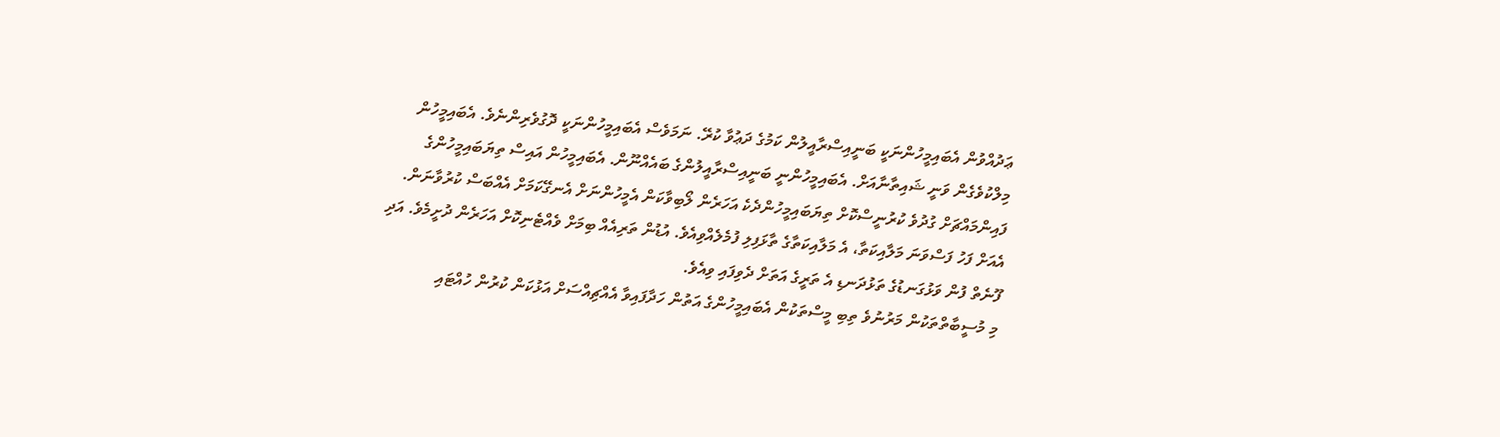ޢަދުއްވުން އެބައިމީހުންނަކީ ބަނީއިސްރާއީލުން ކަމުގެ ދަޢުވާ ކުރޭ. ނަމަވެސް އެބައިމީހުންނަކީ ދޮގުވެރިންނެވެ. އެބައިމީހުން މިލްކުވެގެން ވަނީ ޝައިތާނާއަށް. އެބައިމީހުންނީ ބަނީއިސްރާއީލުންގެ ބައެއްނޫން. އެބައިމީހުން އައިސް ތިޔަބައިމީހުންގެ ފައިންމައްޗަށް ގުދުވެ ކުރުނީސްކޮށް ތިޔަބައިމީހުންދެކެ އަހަރެން ލޯބިވާކަން އެމީހުންނަށް އެނގޭކަމަށް އެއްބަސް ކުރުވާނަން.
އެއަށް ފަހު ފަސްވަނަ މަލާއިކަތާ، އެ މަލާއިކަތާގެ ތާޅަފިލި ފުމެލެއްވިއެވެ. އުޑުން ތަރިއެއް ބިމަށް ވެއްޓެނިކޮށް އަހަރެން ދުށީމެވެ. އަދި ފޫނެތް ފުން ވަޅުގަނޑުގެ ތަޅުދަނޑި އެ ތަރީގެ އަތަށް ދެވިފައި ވިއެވެ.
މި މުސީބާތްތަކުން މަރުނުވެ ތިބި މީސްތަކުން އެބައިމީހުންގެ އަތުން ހަދާފައިވާ އެއްޗިއްސަށް އަޅުކަން ކުރުން ހުއްޓައި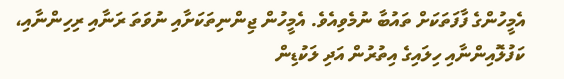އެމީހުންގެ ފާފަތަކަށް ތައުބާ ނުމެވިއެވެ. އެމީހުން ޖިންނިތަކަށާއި ނުވަތަ ރަނާއި ރިހިންނާއި، ކަފުލޮއިންނާއި ހިލައިގެ އިތުރުން އަދި ލަކުޑިން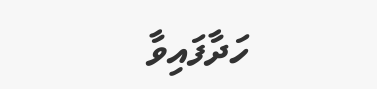ހަދާފައިވާ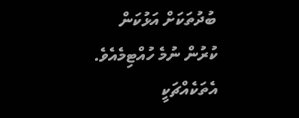ބުދުތަކަށް އަޅުކަން ކުރުން ނުމެ ހުއްޓިމެއެވެ. އެތަކެއްޗަކީ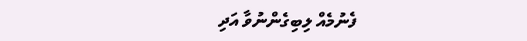ފެނުމެއް ލިބިގެންނުވާ އަދި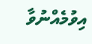އިވުމެއްނުވާ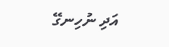އަދި ނުހިނގޭ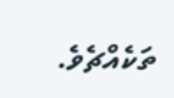ތަކެއްޗެވެ.